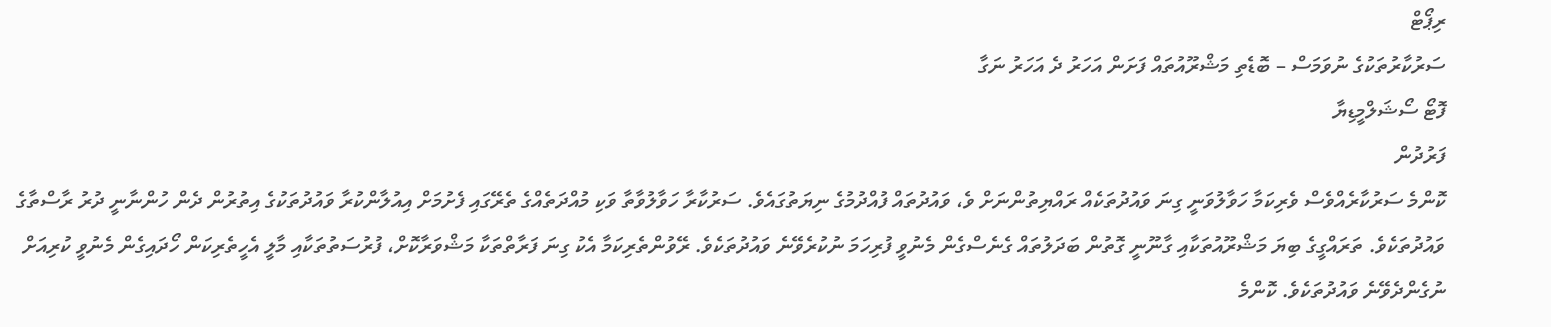ރިޕޯޓް
ސަރުކާރުތަކުގެ ނުވަމަސް – ބޮޑެތި މަޝްރޫއުތައް ފަށަން އަހަރު ދެ އަހަރު ނަގާ
ފޮޓޯ ސޯޝަލްމީޑިޔާ
ފަރުދުން
ކޮންމެ ސަރުކާރެއްވެސް ވެރިކަމާ ހަވާލުވަނީ ގިނަ ވައުދުތަކެއް ރައްޔިތުންނަށް ވެ، ވައުދުތައް ފުއްދުމުގެ ނިޔަތުގައެވެ. ސަރުކާރާ ހަވާލުވާތާ ވަކި މުއްދަތެއްގެ ތެރޭގައި ފެށުމަށް އިއުލާންކުރާ ވައުދުތަކުގެ އިތުރުން ދެން ހުންނާނީ ދުރު ރާސްތާގެ ވައުދުތަކެވެ. ތަރައްގީގެ ބިޔަ މަޝްރޫއުތަކާއި ގާނޫނީ ގޮތުން ބަދަލުތައް ގެނެސްގެން މެނުވީ ފުރިހަމަ ނުކުރެވޭނެ ވައުދުތަކެވެ. ރޭވުންތެރިކަމާ އެކު ގިނަ ފަރާތްތަކާ މަޝްވަރާކޮށް، ފުރުސަތުތަކާއި މާލީ އެހީތެރިކަން ހޯދައިގެން މެނުވީ ކުރިއަށް ނުގެންދެވޭނެ ވައުދުތަކެވެ. ކޮންމެ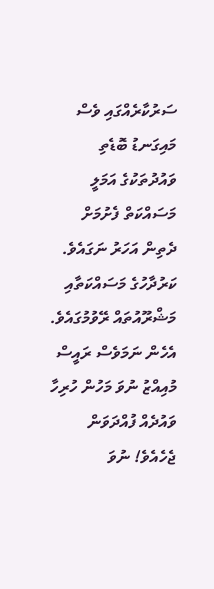ސަރުކާރެއްގައި ވެސް މައިގަނޑު ބޮޑެތި ވައުދުތަކުގެ އަމަލީ މަސައްކަތް ފެށުމަށް ދެތިން އަހަރު ނަގައެވެ. ކަރުދާހުގެ މަސައްކަތާއި މަޝްރޫއުތައް ރޭވުމުގައެވެ. އެހެން ނަމަވެސް ރައީސް މުއިއްޒު ނުވަ މަހުން ހުރިހާ ވައުދެއް ފުއްދަވަން ޖެހެއެވެ! ނުވަ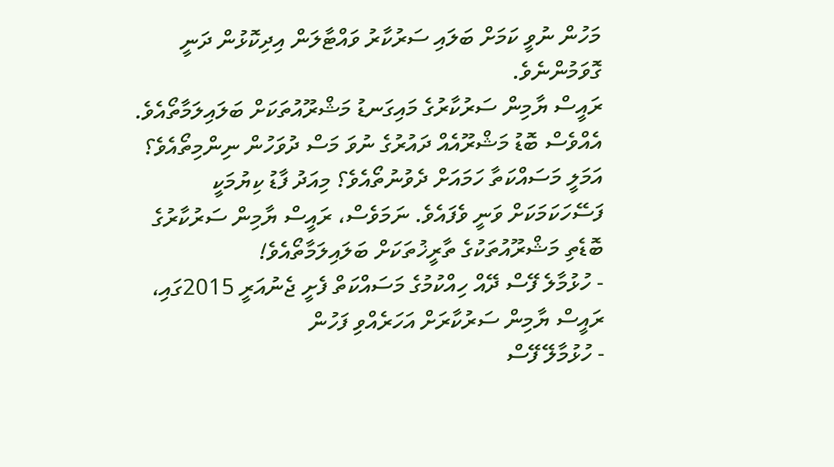މަހުން ނުވީ ކަމަށް ބަލައި ސަރުކާރު ވައްޓާލަން އިދިކޮޅުން ދަނީ ގޮވަމުންނެވެ.
ރައީސް ޔާމިން ސަރުކާރުގެ މައިގަނޑު މަޝްރޫއުތަކަށް ބަލައިލަމާތޯއެވެ. އެއްވެސް ބޮޑު މަޝްރޫއެއް ދައުރުގެ ނުވަ މަސް ދުވަހުން ނިންމިތޯއެވެ؟ އަމަލީ މަސައްކަތާ ހަމައަށް ދެވުނުތޯއެވެ؟ މިއަދު ފާޑު ކިޔުމަކީ ފަސޭހަކަމަކަށް ވަނީ ވެފައެވެ. ނަމަވެސް، ރައީސް ޔާމިން ސަރުކާރުގެ ބޮޑެތި މަޝްރޫއުތަކުގެ ތާރީޚުތަކަށް ބަލައިލަމާތޯއެވެ!
- ހުޅުމާލެ ފޭސް ދޭއް ހިއްކުމުގެ މަސައްކަތް ފެށީ ޖެނުއަރީ 2015ގައި، ރައީސް ޔާމިން ސަރުކާރަށް އަހަރެއްވި ފަހުން
- ހުޅުމާލޭ ފޭސް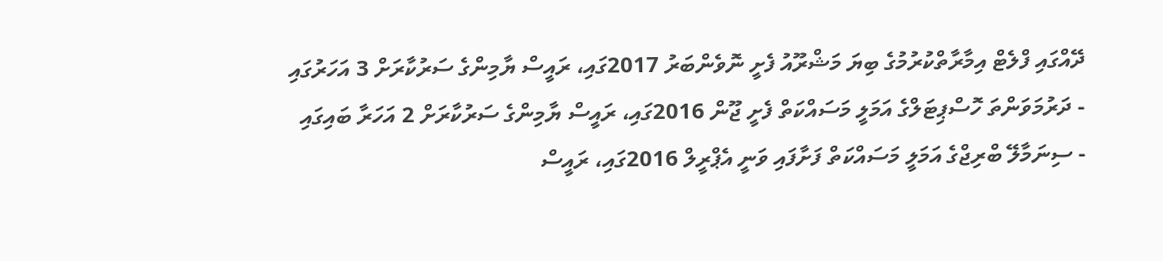ދޭއްގައި ފްލެޓް އިމާރާތްކުރުމުގެ ބިޔަ މަޝްރޫއު ފެށީ ނޮވެންބަރު 2017ގައި، ރައީސް ޔާމިންގެ ސަރުކާރަށް 3 އަހަރުގައި
- ދަރުމަވަންތަ ހޮސްޕިޓަލްގެ އަމަލީ މަސައްކަތް ފެށީ ޖޫން 2016ގައި، ރައީސް ޔާމިންގެ ސަރުކާރަށް 2 އަހަރާ ބައިގައި
- ސިނަމާލޭ ބްރިޖްގެ އަމަލީ މަސައްކަތް ފަށާފައި ވަނީ އެޕްރީލް 2016ގައި، ރައީސް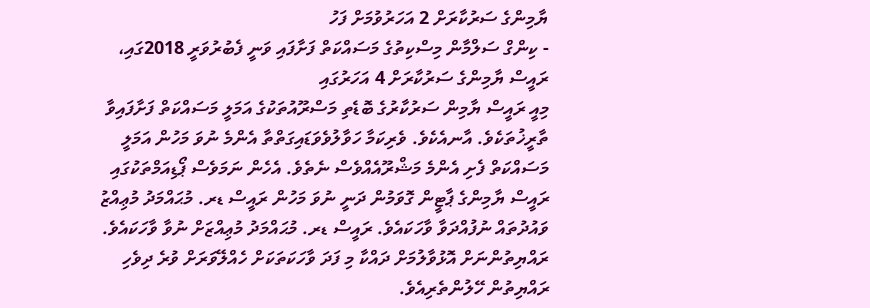ޔާމިންގެ ސަރުކާރަށް 2 އަހަރުވުމަށް ފަހު
- ކިންގް ސަލްމާން މިސްކިތުގެ މަސައްކަތް ފަށާފައި ވަނީ ފެބުރުވަރީ 2018ގައި، ރައީސް ޔާމިންގެ ސަރުކާރަށް 4 އަހަރުގައި
މިއީ ރައީސް ޔާމިން ސަރުކާރުގެ ބޮޑެތި މަސްރޫއުތަކުގެ އަމަލީ މަސައްކަތް ފަށާފައިވާ ތާރީޚުތަކެވެ. އާނއެކެވެ. ވެރިކަމާ ހަވާލުވެވަޑައިގަތްތާ އެންމެ ނުވަ މަހުން އަމަލީ މަސައްކަތް ފެށި އެންމެ މަޝްރޫއެއްވެސް ނެތެވެ. އެހެން ނަމަވެސް ޕޯޑިއަމްތަކުގައި ރައީސް ޔާމިންގެ ޕާޓީން ގޮވަމުން ދަނީ ނުވަ މަހުން ރައީސް ޑރ. މުޙައްމަދު މުޢިއްޒު ވައުދުތައް ނުފުއްދަވާ ވާހަކައެވެ. ރައީސް ޑރ. މުޙައްމަދު މުޢިއްޒަށް ނުވާ ވާހަކައެވެ. ރައްޔިތުންނަށް އޮޅުވާލުމަށް ދައްކާ މި ފަދަ ވާހަކަތަކަށް ހެއްލޭވަރަށް ވުރެ ދިވެހި ރައްޔިތުން ހޭލުންތެރިއެވެ.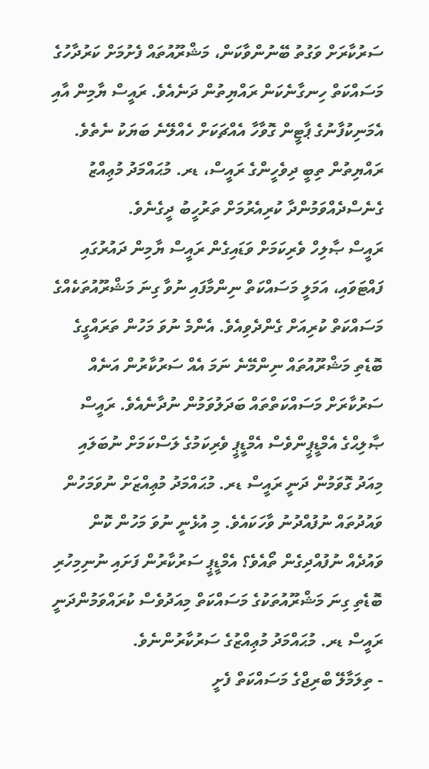ސަރުކާރަށް ވަގުތު ބޭނުންވާކަން، މަޝްރޫއުތައް ފެށުމަށް ކަރުދާހުގެ މަސައްކަތް ހިނގާނެކަން ރައްޔިތުން ދަނެއެވެ. ރައީސް ޔާމިން އާއި އެމަނިކުފާނުގެ ޕާޓީން ގޮވާހާ އެއްޗަކަށް ހެއްލޭނެ ބަޔަކު ނެތެވެ. ރައްޔިތުން ތިބީ ދިވެހީންގެ ރައީސް، ޑރ. މުޙައްމަދު މުޢިއްޒު ގެނެސްދެއްވަމުންދާ ކުރިއެރުމަށް ތަރުހީބު ދީގެނެވެ.
ރައީސް ޞާލިހް ވެރިކަމަށް ވަޑައިގެން ރައީސް ޔާމިން ދައުރުގައި ފައްޓަވައި، އަމަލީ މަސައްކަތް ނިންމާފައި ނުވާ ގިނަ މަޝްރޫއުތަކެއްގެ މަސައްކަތް ކުރިއަށް ގެންދެވިއެވެ. އެންމެ ނުވަ މަހުން ތަރައްގީގެ ބޮޑެތި މަޝްރޫއުތައް ނިންމޭނެ ނަމަ އެއް ސަރުކާރުން އަނެއް ސަރުކާރަށް މަސައްކަތްތައް ބަދަލުވަމުން ނުދާނެއެވެ. ރައީސް ޞާލިޙްގެ އެމްޑީޕީންވެސް އެމްޑީޕީ ވެރިކަމުގެ ލަސްކަމަށް ނުބަލައި މިއަދު ގޮވަމުން ދަނީ ރައީސް ޑރ. މުޙައްމަދު މުޢިއްޒަށް ނުވަމަހުން ވައުދުތައް ނުފުއްދުނު ވާހަކައެވެ. މި އުޅެނީ ނުވަ މަހުން ކޮން ވައުދެއް ނުފުއްދިގެން ތޯއެވެ؟ އެމްޑީޕީ ސަރުކާރުން ފަށައި ނުނިމިހުރި ބޮޑެތި ގިނަ މަޝްރޫއުތަކުގެ މަސައްކަތް މިއަދުވެސް ކުރައްވަމުންދަނީ ރައީސް ޑރ. މުޙައްމަދު މުޢިއްޒުގެ ސަރުކާރުންނެވެ.
- ތިލަމާލޭ ބްރިޖްގެ މަސައްކަތް ފެށީ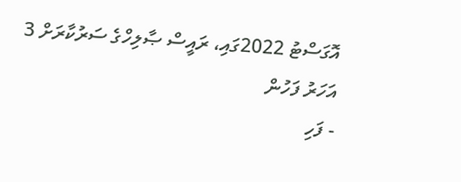އޮގަސްޓު 2022ގައި، ރައީސް ޞާލިހްގެ ސަރުކާރަށް 3 އަހަރު ފަހުން
- ފަހި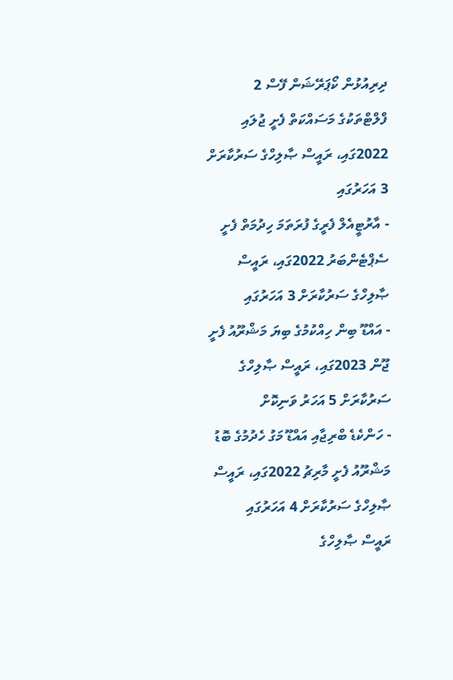ދިރިއުޅުން ކޯޕަރޭޝަން ފޭސް 2 ފްލްޓްތަކުގެ މަސައްކަތް ފެށީ ޖުލައި 2022ގައި، ރައީސް ޞާލިހްގެ ސަރުކާރަށް 3 އަހަރުގައި
- އާރުޓީއެލް ފެރީގެ ފުރަތަމަ ހިދުމަތް ފެށީ ސެޕްޓެންބަރު 2022ގައި، ރައީސް ޞާލިހްގެ ސަރުކާރަށް 3 އަހަރުގައި
- އައްޑޫ ބިން ހިއްކުމުގެ ބިޔަ މަޝްރޫއު ފެށީ ޖޫން 2023ގައި، ރައީސް ޞާލިހްގެ ސަރުކާރަށް 5 އަހަރު ވަނިކޮށް
- ހަންކެޑެ ބްރިޖާއި އައްޑޫ މަގު ހެދުމުގެ ބޮޑު މަޝްރޫއު ފެށީ މާރިޗު 2022ގައި، ރައީސް ޞާލިހްގެ ސަރުކާރަށް 4 އަހަރުގައި
ރައީސް ޞާލިހްގެ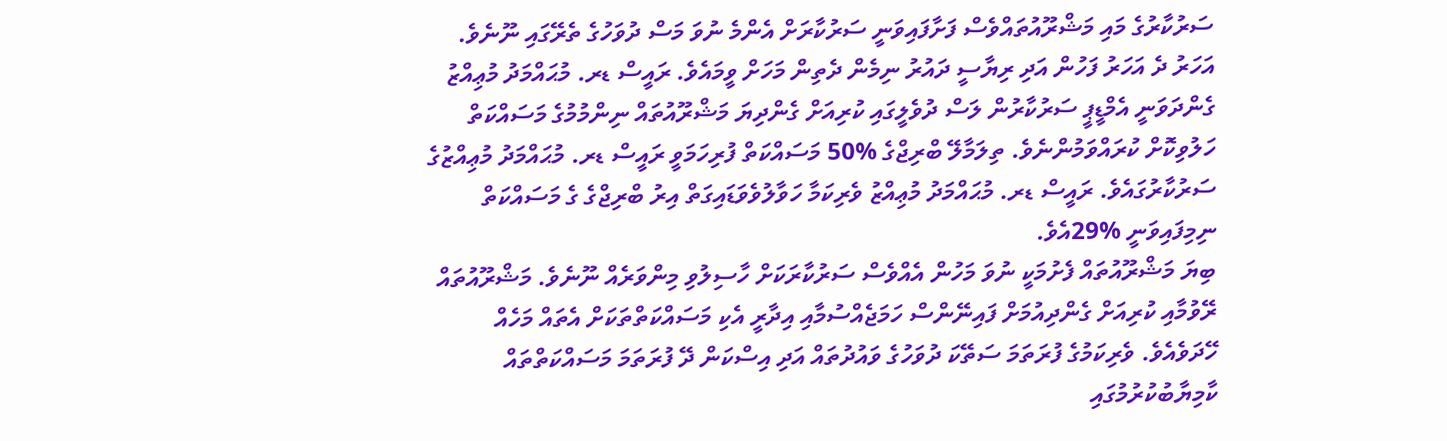ސަރުކާރުގެ މައި މަޝްރޫއުތައްވެސް ފަށާފައިވަނީ ސަރުކާރަށް އެންމެ ނުވަ މަސް ދުވަހުގެ ތެރޭގައި ނޫނެވެ. އަހަރު ދެ އަހަރު ފަހުން އަދި ރިޔާސީ ދައުރު ނިމެން ދެތިން މަހަށް ވީމައެވެ. ރައީސް ޑރ. މުޙައްމަދު މުޢިއްޒު ގެންދަވަނީ އެމްޑީޕީ ސަރުކާރުން ލަސް ދުވެލީގައި ކުރިއަށް ގެންދިޔަ މަޝްރޫއުތައް ނިންމުމުގެ މަސައްކަތް ހަލުވިކޮށް ކުރައްވަމުންނެވެ. ތިލަމާލޭ ބްރިޖްގެ %50 މަސައްކަތް ފުރިހަމަވީ ރައީސް ޑރ. މުޙައްމަދު މުޢިއްޒުގެ ސަރުކާރުގައެވެ. ރައީސް ޑރ. މުޙައްމަދު މުޢިއްޒު ވެރިކަމާ ހަވާލުވެވަޑައިގަތް އިރު ބްރިޖްގެ ގެ މަސައްކަތް ނިމިފައިވަނީ %29އެވެ.
ބިޔަ މަޝްރޫއުތައް ފެށުމަކީ ނުވަ މަހުން އެއްވެސް ސަރުކާރަކަށް ހާސިލުވި މިންވަރެއް ނޫނެވެ. މަޝްރޫއުތައް ރޭވުމާއި ކުރިއަށް ގެންދިއުމަށް ފައިނޭންސް ހަމަޖެއްސުމާއި އިދާރީ އެކި މަސައްކަތްތަކަށް އެތައް މަހެއް ހޭދަވެއެވެ. ވެރިކަމުގެ ފުރަތަމަ ސަތޭކަ ދުވަހުގެ ވައުދުތައް އަދި އިސްކަން ދޭ ފުރަތަމަ މަސައްކަތްތައް ކާމިޔާބުކުރުމުގައި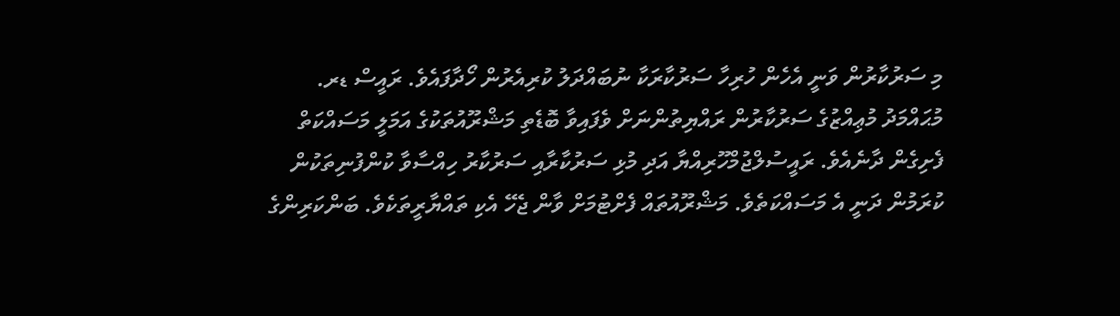މި ސަރުކާރުން ވަނީ އެހެން ހުރިހާ ސަރުކާރަކާ ނުބައްދަލު ކުރިއެރުން ހޯދާފައެވެ. ރައީސް ޑރ. މުޙައްމަދު މުޢިއްޒުގެ ސަރުކާރުން ރައްޔިތުންނަށް ވެފައިވާ ބޮޑެތި މަޝްރޫއުތަކުގެ އަމަލީ މަސައްކަތް ފެށިގެން ދާނެއެވެ. ރައީސުލްޖުމްހޫރިއްޔާ އަދި މުޅި ސަރުކާރާއި ސަރުކާރު ހިއްސާވާ ކުންފުނިތަކުން ކުރަމުން ދަނީ އެ މަސައްކަތެވެ. މަޝްރޫއުތައް ފެށްޓުމަށް ވާން ޖެހޭ އެކި ތައްޔާރީތަކެވެ. ބަންކަރިންގެ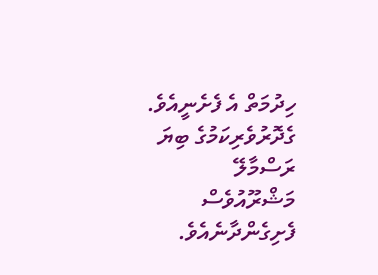ހިދުމަތް އެ ފެށެނީއެވެ. ގެދޮރުވެރިކަމުގެ ބިޔަ ރަސްމާލޭ މަޝްރޫއުވެސް ފެށިގެންދާނެއެވެ.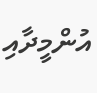އުންމީދާއި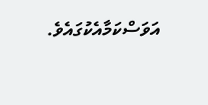އަވަސްކަމާއެކުގައެވެ.